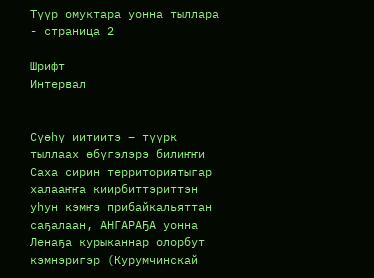Түүр омуктара уонна тыллара - страница 2

Шрифт
Интервал


Сүөһү иитиитэ – түүрк тыллаах өбүгэлэрэ билиҥҥи Саха сирин территориятыгар халааҥҥа киирбиттэриттэн уһун кэмҥэ прибайкальяттан саҕалаан, АНГАРАҔА уонна Ленаҕа курыканнар олорбут кэмнэригэр (Курумчинскай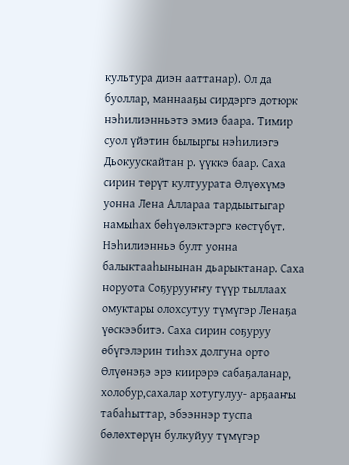культура диэн ааттанар). Ол да буоллар, маннааҕы сирдэргэ дотюрк нэһилиэнньэтэ эмиэ баара. Тимир суол үйэтин былыргы нэһилиэгэ Дьокуускайтан р. үүккэ баар. Саха сирин төрүт култуурата Өлүөхүмэ уонна Лена Аллараа тардыытыгар намыһах бөһүөлэктэргэ көстүбүт. Нэһилиэнньэ булт уонна балыктааһынынан дьарыктанар. Саха норуота Соҕурууҥҥу түүр тыллаах омуктары олохсутуу түмүгэр Ленаҕа үөскээбитэ. Саха сирин соҕуруу өбүгэлэрин тиһэх долгуна орто Өлүөнэҕэ эрэ киирэрэ сабаҕаланар, холобур,сахалар хотугулуу- арҕааҥы табаһыттар, эбээннэр туспа бөлөхтөрүн булкуйуу түмүгэр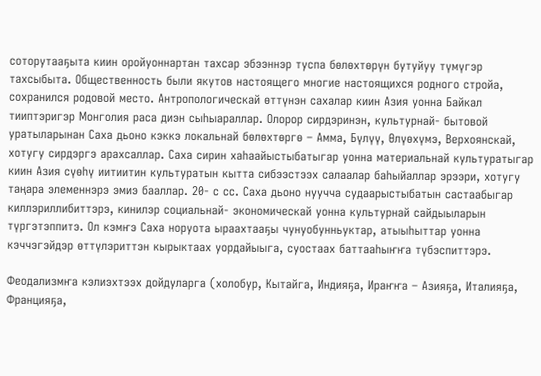соторутааҕыта киин оройуоннартан тахсар эбээннэр туспа бөлөхтөрүн бутуйуу түмүгэр тахсыбыта. Общественность были якутов настоящего многие настоящихся родного стройа, сохранился родовой место. Антропологическай өттүнэн сахалар киин Азия уонна Байкал тииптэригэр Монголия раса диэн сыһыараллар. Олорор сирдэринэн, культурнай- бытовой уратыларынан Саха дьоно кэккэ локальнай бөлөхтөргө – Амма, Бүлүү, Өлүөхүмэ, Верхоянскай, хотугу сирдэргэ арахсаллар. Саха сирин хаһаайыстыбатыгар уонна материальнай культуратыгар киин Азия сүөһү иитиитин культуратын кытта сибээстээх салаалар баһыйаллар эрээри, хотугу таңара элеменнэрэ эмиэ бааллар. 20- с сс. Саха дьоно нуучча судаарыстыбатын састаабыгар киллэриллибиттэрэ, кинилэр социальнай- экономическай уонна культурнай сайдыыларын түргэтэппитэ. Ол кэмҥэ Саха норуота ыраахтааҕы чунуобунньуктар, атыыһыттар уонна кэччэгэйдэр өттүлэриттэн кырыктаах уордайыыга, суостаах баттааһыҥҥа түбэспиттэрэ.

Феодализмҥа кэлиэхтээх дойдуларга (холобур, Кытайга, Индияҕа, Ираҥҥа – Азияҕа, Италияҕа, Францияҕа,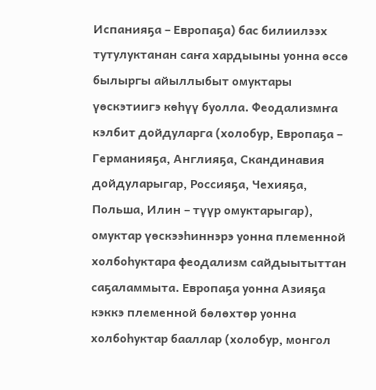Испанияҕа – Европаҕа) бас билиилээх тутулуктанан саҥа хардыыны уонна өссө былыргы айыллыбыт омуктары үөскэтиигэ көһүү буолла. Феодализмҥа кэлбит дойдуларга (холобур, Европаҕа – Германияҕа, Англияҕа, Скандинавия дойдуларыгар, Россияҕа, Чехияҕа, Польша, Илин – түүр омуктарыгар), омуктар үөскээһиннэрэ уонна племенной холбоһуктара феодализм сайдыытыттан саҕаламмыта. Европаҕа уонна Азияҕа кэккэ племенной бөлөхтөр уонна холбоһуктар бааллар (холобур, монгол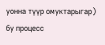уонна түүр омуктарыгар) бу процесс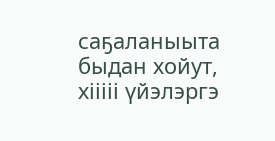саҕаланыыта быдан хойут, хііііі үйэлэргэ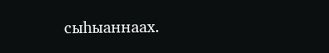сыһыаннаах.